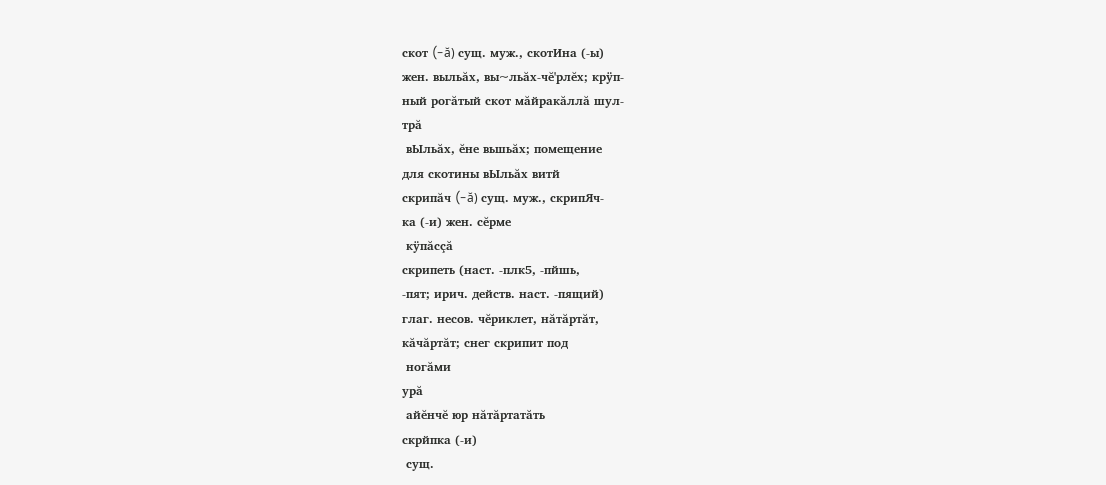скот (-ă) сущ. муж., скотИна (-ы)
жен. выльăх, вы~льăх-чĕ'рлĕх; крÿп-
ный рогăтый скот мăйракăллă шул-
трă
 вЫльăх, ĕне вьшьăх; помещение
для скотины вЫльăх витй
скрипăч (-ă) сущ. муж., скрипЯч-
ка (-и) жен. сĕрме
 кÿпăсçă
скрипеть (наст. -плк5, -пйшь,
-пят; ирич. действ. наст. -пящий)
глаг. несов. чĕриклет, нăтăртăт,
кăчăртăт; снег скрипит под
 ногăми
урă
 айĕнчĕ юр нăтăртатăть
скрйпка (-и)
 сущ.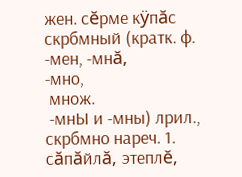жен. сĕрме кÿпăс
скрбмный (кратк. ф. -мен, -мнă,
-мно,
 множ.
 -мнЫ и -мны) лрил.,
скрбмно нареч. 1. сăпăйлă, этеплĕ,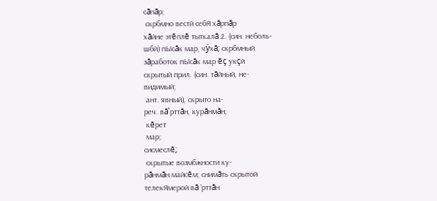сăпăр;
 скрбмно вестй себЯ хăрпăр
хăйне этĕплĕ тыткалă 2. (син. неболь-
шбй) пЫсăк мар, чÿхă; скрбмный
зăработок пЫсăк мар ĕç укçй
скрытый прил. (син. тăйный, не-
видимый;
 ант. явный), скрыто на-
реч. вă'рттăн, курăнмăн,
 кĕрет
 мар;
сисмеслĕ;
 скрытые возмбжности ку-
рăнмăн майсĕм; снимăть скрытой
телекЯмерой вă 'рттăн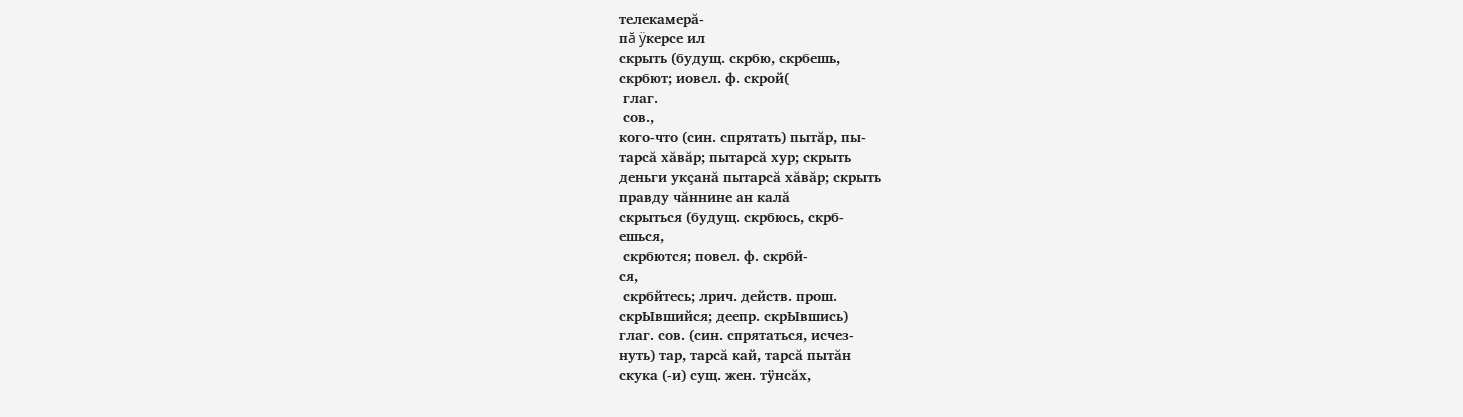телекамерă-
пă ÿкерсе ил
скрыть (будущ. скрбю, скрбешь,
скрбют; иовел. ф. скрой(
 глаг.
 сов.,
кого-что (син. спрятать) пытăр, пы-
тарсă хăвăр; пытарсă хур; скрыть
деньги укçанă пытарсă хăвăр; скрыть
правду чăннине ан калă
скрыться (будущ. скрбюсь, скрб-
ешься,
 скрбются; повел. ф. скрбй-
ся,
 скрбйтесь; лрич. действ. прош.
скрЫвшийся; деепр. скрЫвшись)
глаг. сов. (син. спрятаться, исчез-
нуть) тар, тарсă кай, тарсă пытăн
скука (-и) сущ. жен. тÿнсăх,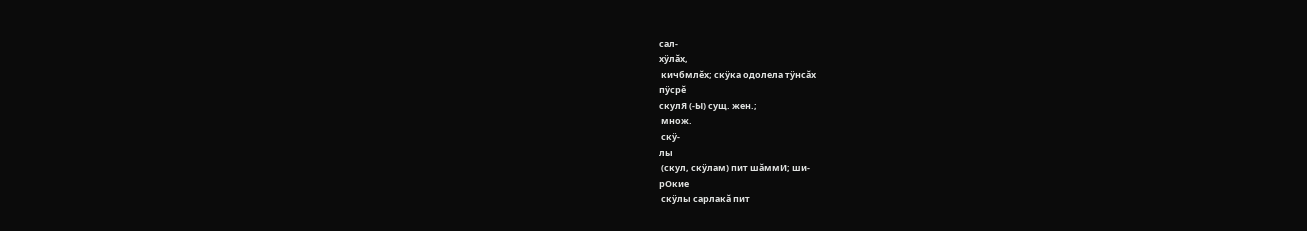сал-
хÿлăх,
 кичбмлĕх; скÿка одолела тÿнсăх
пÿсрĕ
скулЯ (-Ы) сущ. жен.;
 множ.
 скÿ-
лы
 (скул, скÿлам) пит шăммИ; ши-
рОкие
 скÿлы сарлакă пит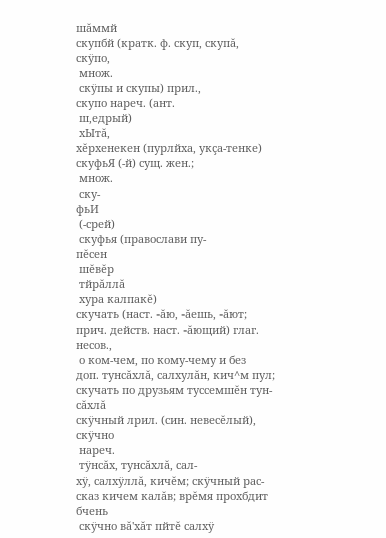шăммй
скупбй (кратк. ф. скуп, скупă,
скÿпо,
 множ.
 скÿпы и скупы) прил.,
скупо нареч. (ант.
 ш,едрый)
 хЫтă,
хĕрхенекен (пурлйха, укçа-тенке)
скуфьЯ (-й) сущ. жен.;
 множ.
 ску-
фьИ
 (-срей)
 скуфья (православи пу-
пĕсен
 шĕвĕр
 тйрăллă
 хура калпакĕ)
скучать (наст. -ăю, -ăешь, -ăют;
прич. действ. наст. -ăющий) глаг.
несов.,
 о ком-чем, по кому-чему и без
доп. тунсăхлă, салхулăн, кич^м пул;
скучать по друзьям туссемшĕн тун-
сăхлă
скÿчный лрил. (син. невесĕлый),
скÿчно
 нареч.
 тÿнсăх, тунсăхлă, сал-
хÿ, салхÿллă, кичĕм; скÿчный рас-
сказ кичем калăв; врĕмя прохбдит
бчень
 скÿчно вă'хăт пйтĕ салхÿ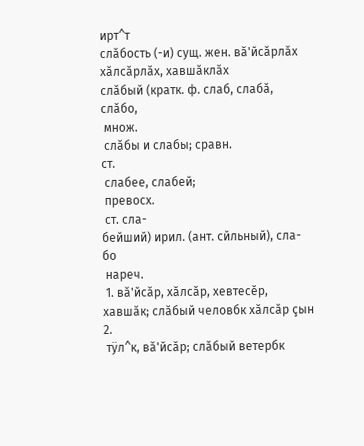ирт^т
слăбость (-и) сущ. жен. вă'йсăрлăх
хăлсăрлăх, хавшăклăх
слăбый (кратк. ф. слаб, слабă,
слăбо,
 множ.
 слăбы и слабы; сравн.
ст.
 слабее, слабей;
 превосх.
 ст. сла-
бейший) ирил. (ант. сйльный), сла-
бо
 нареч.
 1. вă'йсăр, хăлсăр, хевтесĕр,
хавшăк; слăбый человбк хăлсăр çын
2.
 тÿл^к, вă'йсăр; слăбый ветербк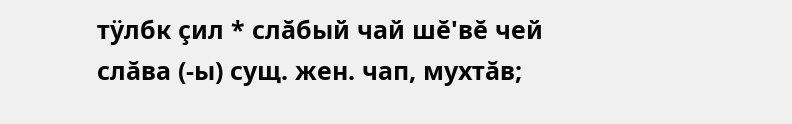тÿлбк çил * слăбый чай шĕ'вĕ чей
слăва (-ы) сущ. жен. чап, мухтăв;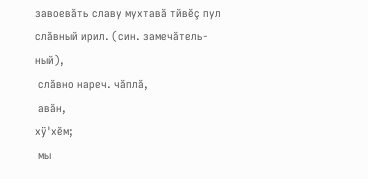завоевăть славу мухтавă тйвĕç пул
слăвный ирил. (син. замечăтель-
ный),
 слăвно нареч. чăплă,
 авăн,
хÿ'хĕм;
 мы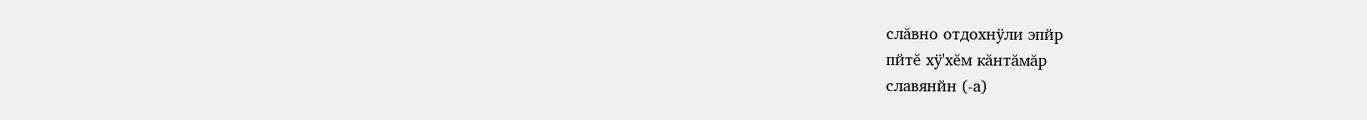слăвно отдохнÿли эпйр
пйтĕ хÿ'хĕм кăнтăмăр
славянйн (-а)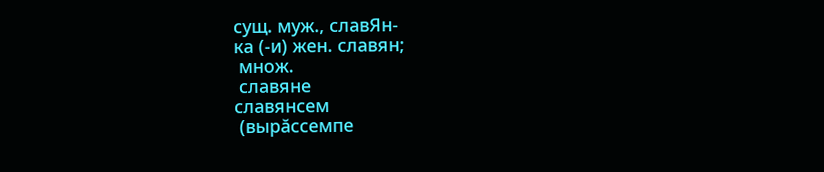сущ. муж., славЯн-
ка (-и) жен. славян;
 множ.
 славяне
славянсем
 (вырăссемпе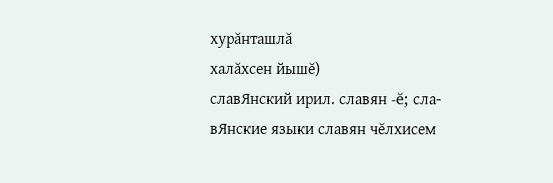хурăнташлă
халăхсен йышĕ)
славЯнский ирил. славян -ĕ; сла-
вЯнские языки славян чĕлхисем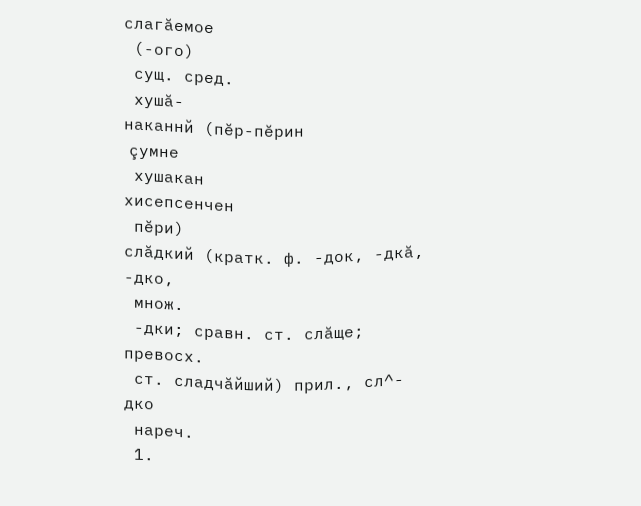слагăемое
 (-ого)
 сущ. сред.
 хушă-
наканнй (пĕр-пĕрин
 çумне
 хушакан
хисепсенчен
 пĕри)
слăдкий (кратк. ф. -док, -дкă,
-дко,
 множ.
 -дки; сравн. ст. слăще;
превосх.
 ст. сладчăйший) прил., сл^-
дко
 нареч.
 1.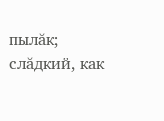пылăк; слăдкий, как